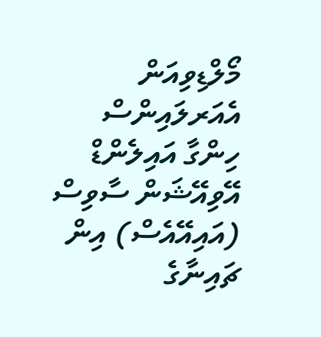މޯލްޑިވިއަން އެއަރލައިންސް ހިންގާ އައިލެންޑް އޭވިއޭޝަން ސާވިސް (އައިއޭއެސް) އިން ޗައިނާގެ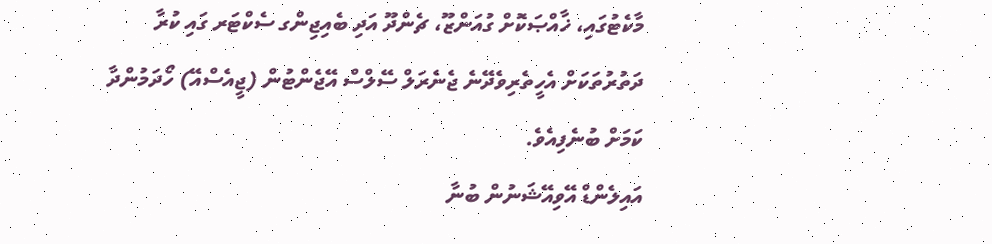މާކެޓުގައި، ޚާއްޞަކޮށް ގުއަންޒޫ، ޗެންދޫ އަދި ބެއިޖިންގ ސެކްޓަރ ގައި ކުރާ ދަތުރުތަކަށް އެހީތެރިވެދޭނެ ޖެނެރަލް ސޭލްސް އޭޖެންޓުން (ޖީއެސްއޭ) ހޯދަމުންދާ ކަމަށް ބުނެފިއެވެ.
އައިލެންޑް އޭވިއޭޝަނުން ބުނާ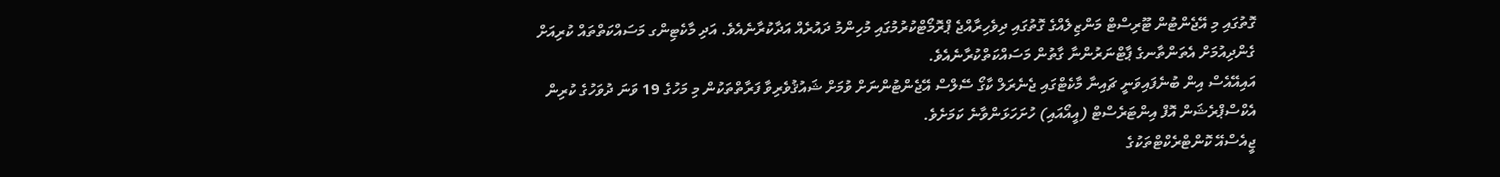ގޮތުގައި މި އޭޖެންޓުން ޓޫރިސްޓް މަންޒިލެއްގެ ގޮތުގައި ދިވެހިރާއްޖެ ޕްރޮމޯޓްކުރުމުގައި މުހިންމު ދައުރެއް އަދާކުރާނެއެވެ. އަދި މާކެޓިންގ މަސައްކަތްތައް ކުރިއަށް ގެންދިއުމަށް އެތަންތާނގެ ޕާޓްނަރުންނާ ގާތުން މަސައްކަތްކުރާނެއެވެ.
އައިއޭއެސް އިން ބުނެފައިވަނީ ޗައިނާ މާކެޓްގައި ޖެނެރަލް ކާގޯ ސޭލްސް އޭޖެންޓުންނަށް ވުމަށް ޝައުޤުވެރިވާ ފަރާތްތަކުން މި މަހުގެ 19 ވަނަ ދުވަހުގެ ކުރިން އެކްސްޕްރެޝަން އޮފް އިންޓަރެސްޓް (އީއޯއައި) ހުށަހަޅަންވާނެ ކަމަށެވެ.
ޖީއެސްއޭ ކޮންޓްރެކްޓްތަކުގެ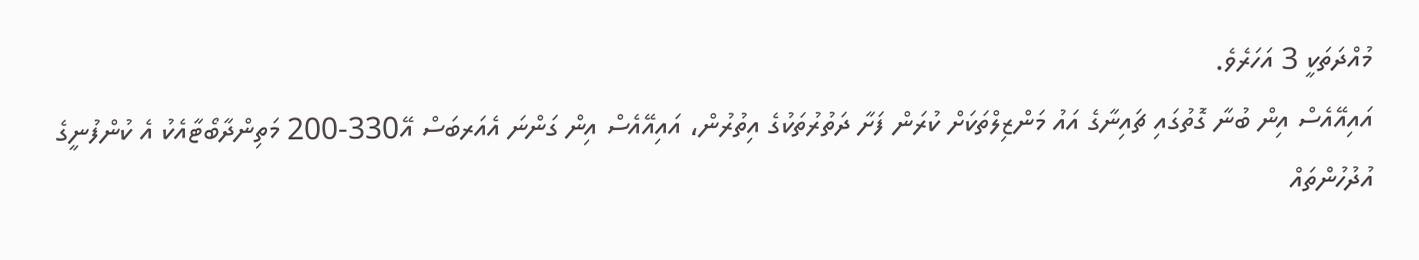މުއްދަތަކީ 3 އަހަރެވެ.
އައިއޭއެސް އިން ބުނާ ގޮތުގައި ޗައިނާގެ އައު މަންޒިލްތަކަށް ކުރަން ފަށާ ދަތުރުތަކުގެ އިތުރުން، އައިއޭއެސް އިން ގަންނަ އެއަރބަސް އޭ330-200 މަތިންދާބޯޓާއެކު އެ ކުންފުނީގެ އުދުހުންތައް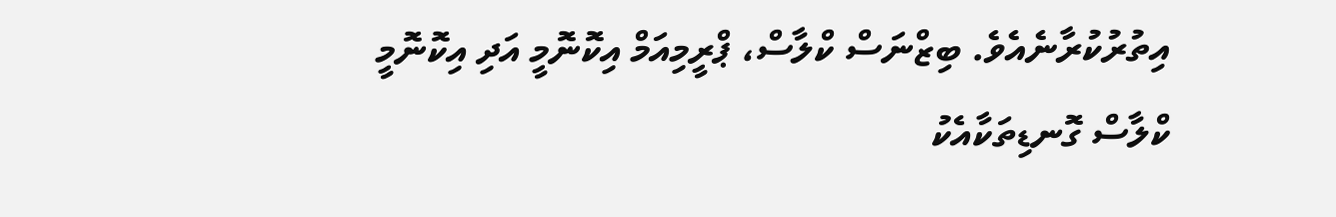އިތުރުކުރާނެއެވެ. ބިޒްނަސް ކްލާސް، ޕްރީމިއަމް އިކޮނޮމީ އަދި އިކޮނޮމީ ކްލާސް ގޮނޑިތަކާއެކު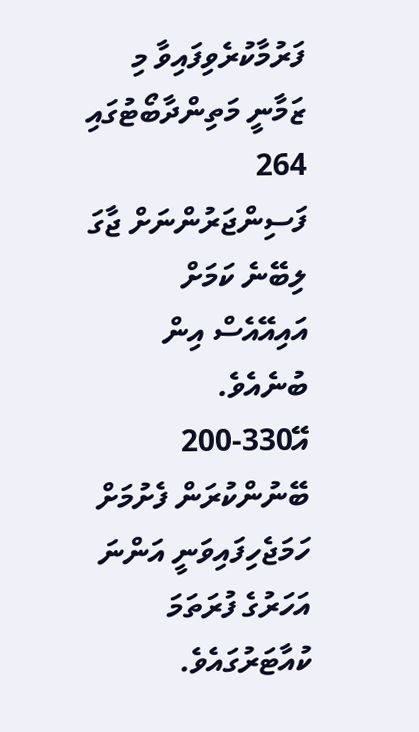ފަރުމާކުރެވިފައިވާ މި ޒަމާނީ މަތިންދާބޯޓުގައި 264 ފަސިންޖަރުންނަށް ޖާގަ ލިބޭނެ ކަމަށް އައިއޭއެސް އިން ބުނެއެވެ.
އޭ330-200 ބޭނުންކުރަން ފެށުމަށް ހަމަޖެހިފައިވަނީ އަންނަ އަހަރުގެ ފުރަތަމަ ކުއާޓަރުގައެވެ.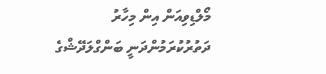މޯލްޑިވިއަން އިން މިހާރު ދަތުރުކުރަމުންދަނީ ބަންގްލަދޭޝްގެ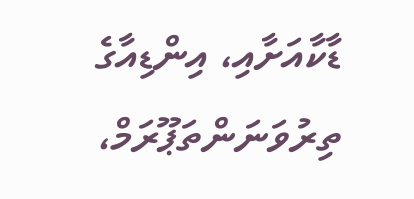ޑާކާއަށާއި، އިންޑިއާގެ ތިރުވަނަންތަޕޫރަމް،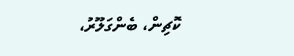ކޮޗިން، ބެންގަލޫރު،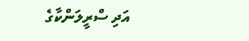އަދި ސްރީލަންކާގެ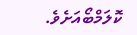ކޮލަމްބޯއަށެވެ.